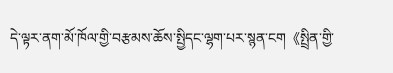དེ་ལྟར་ནག་མོ་ཁོལ་གྱི་བརྩམས་ཆོས་སྤྱིདང་ལྷག་པར་སྙན་ངག《སྤྲིན་གྱི་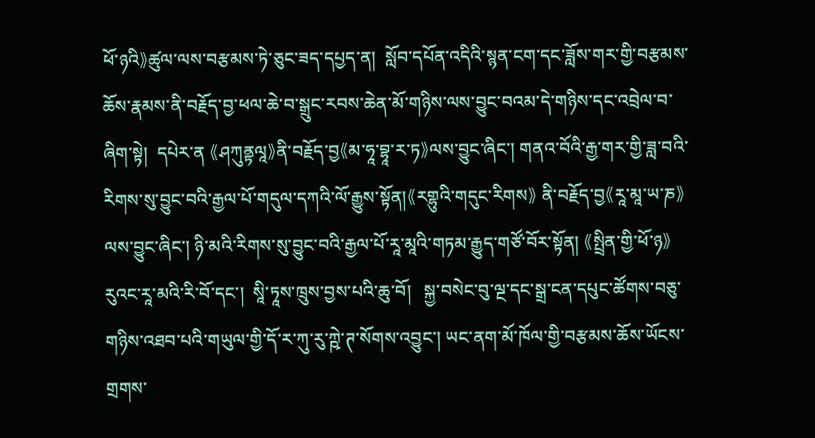ཕོ་ཉའི》ཚུལ་ལས་བརྩམས་ཏེ་ཅུང་ཟད་དཔྱད་ན།  སློབ་དཔོན་འདིའི་སྙན་ངག་དང་ཟློས་གར་གྱི་བརྩམས་ཆོས་རྣམས་ནི་བརྗོད་བྱ་ཕལ་ཆེ་བ་སྒྲུང་རབས་ཆེན་མོ་གཉིས་ལས་བྱུང་བའམ་དེ་གཉིས་དང་འབྲེལ་བ་ཞིག་སྟེ།  དཔེར་ན 《ཤཀུནྟལཱ》ནི་བརྗོད་བྱ《མ་ཧཱ་བྷཱ་ར་ཏ》ལས་བྱུང་ཞིང་། གནའ་བོའི་རྒྱ་གར་གྱི་ཟླ་བའི་རིགས་སུ་བྱུང་བའི་རྒྱལ་པོ་གདུལ་དཀའི་ལོ་རྒྱུས་སྟོན།《རགྷུའི་གདུང་རིགས》 ནི་བརྗོད་བྱ《རཱ་མཱ་ཡ་ཎ》 ལས་བྱུང་ཞིང་། ཉི་མའི་རིགས་སུ་བྱུང་བའི་རྒྱལ་པོ་རཱ་མཱའི་གཏམ་རྒྱུད་གཙོ་བོར་སྟོན། 《སྤྲིན་གྱི་ཕོ་ཉ》རུའང་རཱ་མའི་རི་བོ་དང་།  སཱི་ཏཱས་ཁྲུས་བྱས་པའི་ཆུ་བོ།   སྐྱ་བསེང་བུ་ལྔ་དང་སྒྲ་ངན་དཔུང་ཚོགས་བཅུ་གཉིས་འཐབ་པའི་གཡུལ་གྱི་དོ་ར་ཀུ་རུ་ཀྵེ་ཊ་སོགས་འབྱུང་། ཡང་ནག་མོ་ཁོལ་གྱི་བརྩམས་ཆོས་ཡོངས་གྲགས་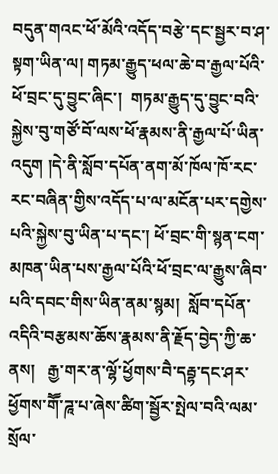བདུན་གའང་ཕོ་མོའི་འདོད་བརྩེ་དང་སྦྱར་བ་ཤ་སྟག་ཡིན་ལ། གཏམ་རྒྱུད་ཕལ་ཆེ་བ་རྒྱལ་པོའི་ཕོ་བྲང་དུ་བྱུང་ཞིང་།  གཏམ་རྒྱུད་དུ་བྱུང་བའི་སྐྱེས་བུ་གཙོ་བོ་ལས་ཕོ་རྣམས་ནི་རྒྱལ་པོ་ཡིན་འདུག །དེ་ནི་སློབ་དཔོན་ནག་མོ་ཁོལ་ཁོ་རང་རང་བཞིན་གྱིས་འདོད་པ་ལ་མངོན་པར་དགྱེས་པའི་སྐྱེས་བུ་ཡིན་པ་དང་། ཕོ་བྲང་གི་སྙན་ངག་མཁན་ཡིན་པས་རྒྱལ་པོའི་ཕོ་བྲང་ལ་རྒྱུས་ཞིབ་པའི་དབང་གིས་ཡིན་ནམ་སྙམ།  སློབ་དཔོན་འདིའི་བརྩམས་ཆོས་རྣམས་ནི་རྗོད་བྱེད་ཀྱི་ཆ་ནས།   རྒྱ་གར་ན་ལྷོ་ཕྱོགས་བཻ་དརྦྷ་དང་ཤར་ཕྱོགས་གཽ་ཌཱ་པ་ཞེས་ཚིག་སྦྱོར་སྤེལ་བའི་ལམ་སྲོལ་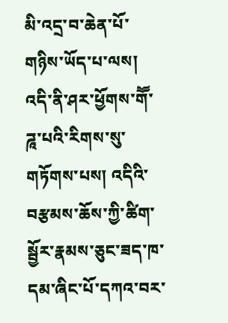མི་འདྲ་བ་ཆེན་པོ་གཉིས་ཡོད་པ་ལས།  འདི་ནི་ཤར་ཕྱོགས་གཽ་ཌཱ་པའི་རིགས་སུ་གཏོགས་པས། འདིའི་བརྩམས་ཆོས་ཀྱི་ཚིག་སྦྱོར་རྣམས་ཅུང་ཟད་ཁ་དམ་ཞིང་པོ་དཀའ་བར་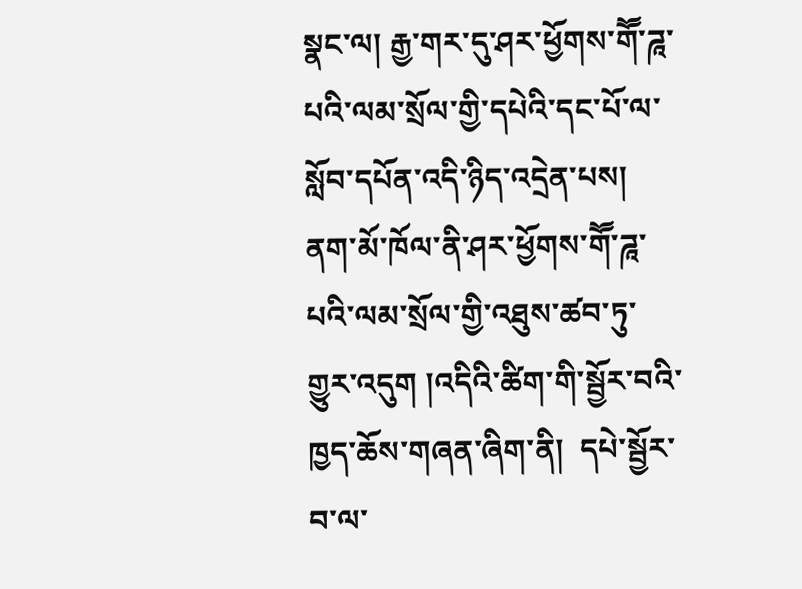སྣང་ལ། རྒྱ་གར་དུ་ཤར་ཕྱོགས་གཽ་ཌཱ་པའི་ལམ་སྲོལ་གྱི་དཔེའི་དང་པོ་ལ་སློབ་དཔོན་འདི་ཉིད་འདྲེན་པས། ནག་མོ་ཁོལ་ནི་ཤར་ཕྱོགས་གཽ་ཌཱ་པའི་ལམ་སྲོལ་གྱི་འཐུས་ཚབ་ཏུ་གྱུར་འདུག །འདིའི་ཚིག་གི་སྦྱོར་བའི་ཁྱད་ཆོས་གཞན་ཞིག་ནི།  དཔེ་སྦྱོར་བ་ལ་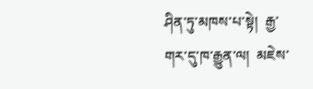ཤིན་ཏུ་མཁས་པ་སྟེ།  རྒྱ་གར་དུ་ཁ་རྒྱུན་ལ།  མཇེས་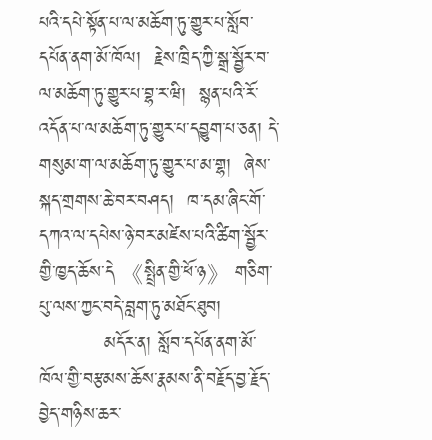པའི་དཔེ་སྟོན་པ་ལ་མཆོག་ཏུ་གྱུར་པ་སློབ་དཔོན་ནག་མོ་ཁོལ།  རྗེས་ཁྲིད་ཀྱི་སྒྲ་སྦྱོར་བ་ལ་མཆོག་ཏུ་གྱུར་པ་བྷ་ར་ཝི།  སྙན་པའི་རོ་འདོན་པ་ལ་མཆོག་ཏུ་གྱུར་པ་དབྱུག་པ་ཅན། དེ་གསུམ་ག་ལ་མཆོག་ཏུ་གྱུར་པ་མ་གྷ།  ཞེས་སྐད་གྲགས་ཆེ་བར་བཤད།  ཁ་དམ་ཞིང་གོ་དཀའ་ལ་དཔེས་ཉེ་བར་མཛེས་པའི་ཚིག་སྦྱོར་གྱི་ཁྱད་ཆོས་དེ 《སྤྲིན་གྱི་ཕོ་ཉ》 གཅིག་པུ་ལས་ཀྱང་བདེ་བླག་ཏུ་མཐོང་ཐུབ།
          མདོར་ན། སློབ་དཔོན་ནག་མོ་ཁོལ་གྱི་བརྩམས་ཆོས་རྣམས་ནི་བརྗོད་བྱ་རྗོད་བྱེད་གཉིས་ཆར་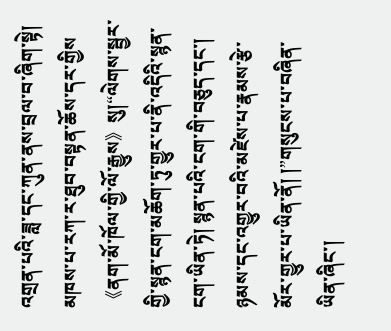འགྲན་པའི་ཟླ་དང་ཀུན་ནས་བྲལ་བ་ཞིག་སྟེ།  མཁས་པ་རཀ་ར་ཐུབ་བསྟན་ཆོས་དར་གྱིས《ནག་མོ་ཁོལ་གྱི་ལོ་རྒྱུས》སུ།“ལེགས་སྦྱར་གྱི་སྙན་ངག་མཆོག་ཏུ་གྱུར་པ་ནི་འདིའི་སྙན་ངག་ཡིན་ཏེ། སྙན་པའི་ངག་གི་བཅུད་དང་། ཉམས་དང་འགྱུར་བའི་མཛེས་པ་རྣམས་རྩེ་མོར་གྱུར་པ་ཡིན་ནོ། །”གསུངས་པ་བཞིན་ཡིན་ཞིང་།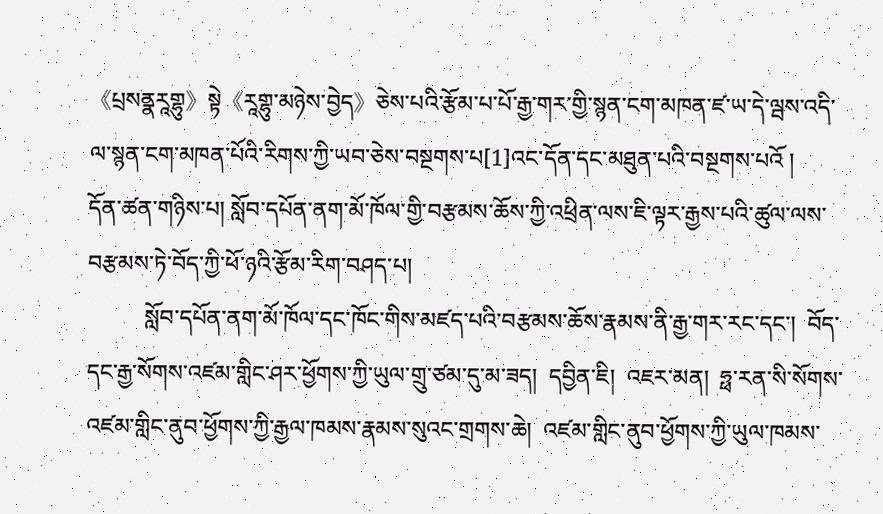《པྲསནྣརཱགྷུ》སྟེ《རཱགྷུ་མཉེས་བྱེད》ཅེས་པའི་རྩོམ་པ་པོ་རྒྱ་གར་གྱི་སྙན་ངག་མཁན་ཛ་ཡ་དེ་ལྦས་འདི་ལ་སྙན་ངག་མཁན་པོའི་རིགས་ཀྱི་ཡབ་ཅེས་བསྔགས་པ[1]འང་དོན་དང་མཐུན་པའི་བསྔགས་པའོ །
དོན་ཚན་གཉིས་པ། སློབ་དཔོན་ནག་མོ་ཁོལ་གྱི་བརྩམས་ཆོས་ཀྱི་འཕྲིན་ལས་ཇི་ལྟར་རྒྱས་པའི་ཚུལ་ལས་བརྩམས་ཏེ་བོད་ཀྱི་ཕོ་ཉའི་རྩོམ་རིག་བཤད་པ།
          སློབ་དཔོན་ནག་མོ་ཁོལ་དང་ཁོང་གིས་མཛད་པའི་བརྩམས་ཆོས་རྣམས་ནི་རྒྱ་གར་རང་དང་།  བོད་དང་རྒྱ་སོགས་འཛམ་གླིང་ཤར་ཕྱོགས་ཀྱི་ཡུལ་གྲུ་ཙམ་དུ་མ་ཟད།  དབྱིན་ཇི།  འཇར་མན།  ཧྥ་རན་སི་སོགས་འཛམ་གླིང་ནུབ་ཕྱོགས་ཀྱི་རྒྱལ་ཁམས་རྣམས་སུའང་གྲགས་ཆེ།  འཛམ་གླིང་ནུབ་ཕྱོགས་ཀྱི་ཡུལ་ཁམས་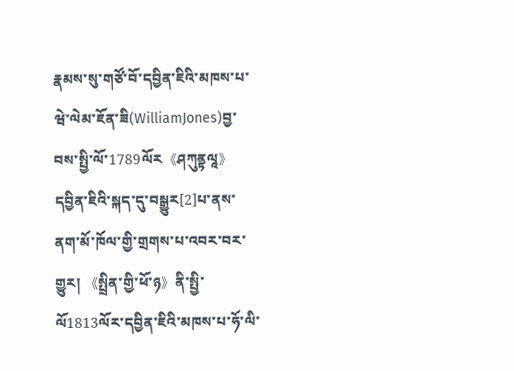རྣམས་སུ་གཙོ་བོ་དབྱིན་ཇིའི་མཁས་པ་ཝེ་ལེམ་ཇོན་ཟི(WilliamJones)བྱ་བས་སྤྱི་ལོ་1789ལོར《ཤཀུནྟལཱ》དབྱིན་ཇིའི་སྐད་དུ་བསྒྱུར[2]པ་ནས་ནག་མོ་ཁོལ་གྱི་གྲགས་པ་འབར་བར་གྱུར། 《སྤྲིན་གྱི་ཕོ་ཉ》ནི་སྤྱི་ལོ1813ལོར་དབྱིན་ཇིའི་མཁས་པ་ཧོ་ལི་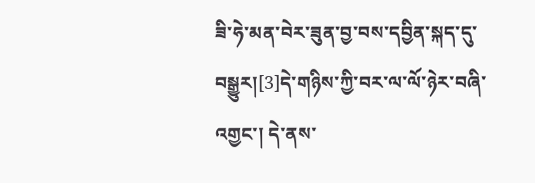ཟི་ཧེ་མན་བེར་ཟུན་བྱ་བས་དབྱིན་སྐད་དུ་བསྒྱུར།[3]དེ་གཉིས་ཀྱི་བར་ལ་ལོ་ཉེར་བཞི་འགྱང་། དེ་ནས་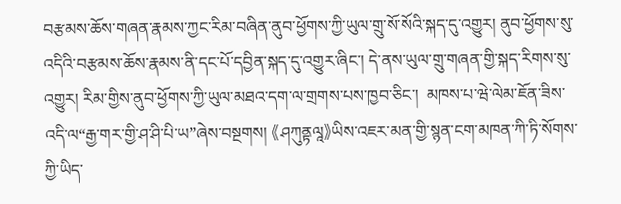བརྩམས་ཆོས་གཞན་རྣམས་ཀྱང་རིམ་བཞིན་ནུབ་ཕྱོགས་ཀྱི་ཡུལ་གྲུ་སོ་སོའི་སྐད་དུ་འགྱུར། ནུབ་ཕྱོགས་སུ་འདིའི་བརྩམས་ཆོས་རྣམས་ནི་དང་པོ་དབྱིན་སྐད་དུ་འགྱུར་ཞིང་། དེ་ནས་ཡུལ་གྲུ་གཞན་གྱི་སྐད་རིགས་སུ་འགྱུར། རིམ་གྱིས་ནུབ་ཕྱོགས་ཀྱི་ཡུལ་མཐའ་དག་ལ་གྲགས་པས་ཁྱབ་ཅིང་།  མཁས་པ་ཝེ་ལེམ་ཇོན་ཟིས་འདི་ལ“རྒྱ་གར་གྱི་ཤ་ཤི་པི་ཡ”ཞེས་བསྔགས། 《ཤཀུནྟལཱ》ཡིས་འཇར་མན་གྱི་སྙན་ངག་མཁན་ཀི་ཏི་སོགས་ཀྱི་ཡིད་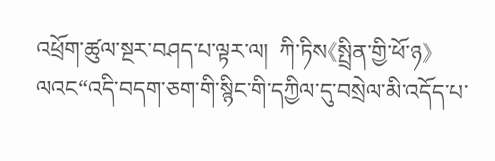འཕྲོག་ཚུལ་སྔར་བཤད་པ་ལྟར་ལ།  ཀི་ཏིས《སྤྲིན་གྱི་ཕོ་ཉ》ལའང“འདི་བདག་ཅག་གི་སྙིང་གི་དཀྱིལ་དུ་བསྲེལ་མི་འདོད་པ་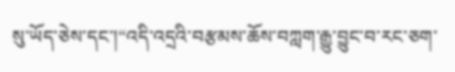སུ་ཡོད་ཅེས་དང་།“འདི་འདྲའི་བརྩམས་ཆོས་བཀླག་རྒྱུ་བྱུང་བ་རང་ཅག་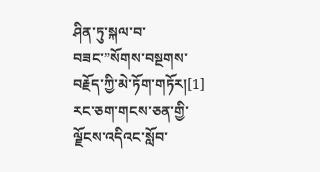ཤིན་ཏུ་སྐལ་བ་བཟང་”སོགས་བསྔགས་བརྗོད་ཀྱི་མེ་ཏོག་གཏོར།[1]  རང་ཅག་གངས་ཅན་གྱི་ལྗོངས་འདིའང་སློབ་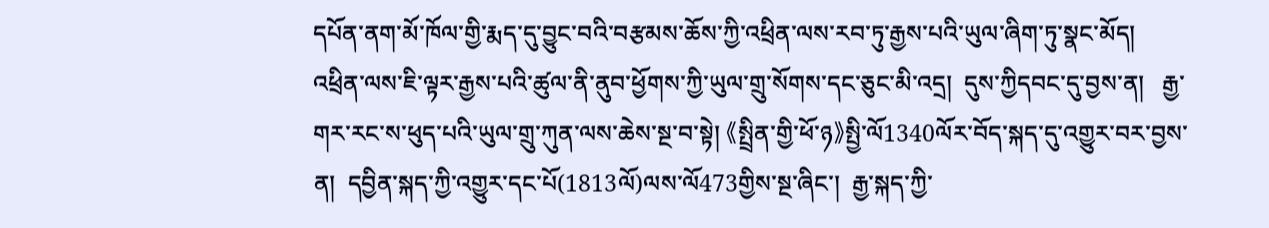དཔོན་ནག་མོ་ཁོལ་གྱི་རྨད་དུ་བྱུང་བའི་བརྩམས་ཆོས་ཀྱི་འཕྲིན་ལས་རབ་ཏུ་རྒྱས་པའི་ཡུལ་ཞིག་ཏུ་སྣང་མོད།  འཕྲིན་ལས་ཇི་ལྟར་རྒྱས་པའི་ཚུལ་ནི་ནུབ་ཕྱོགས་ཀྱི་ཡུལ་གྲུ་སོགས་དང་ཅུང་མི་འདྲ།  དུས་ཀྱིདབང་དུ་བྱས་ན།   རྒྱ་གར་རང་ས་ཕུད་པའི་ཡུལ་གྲུ་ཀུན་ལས་ཆེས་སྔ་བ་སྟེ། 《སྤྲིན་གྱི་ཕོ་ཉ》སྤྱི་ལོ1340ལོར་བོད་སྐད་དུ་འགྱུར་བར་བྱས་ན།  དབྱིན་སྐད་ཀྱི་འགྱུར་དང་པོ(1813ལོ)ལས་ལོ473གྱིས་སྔ་ཞིང་།  རྒྱ་སྐད་ཀྱི་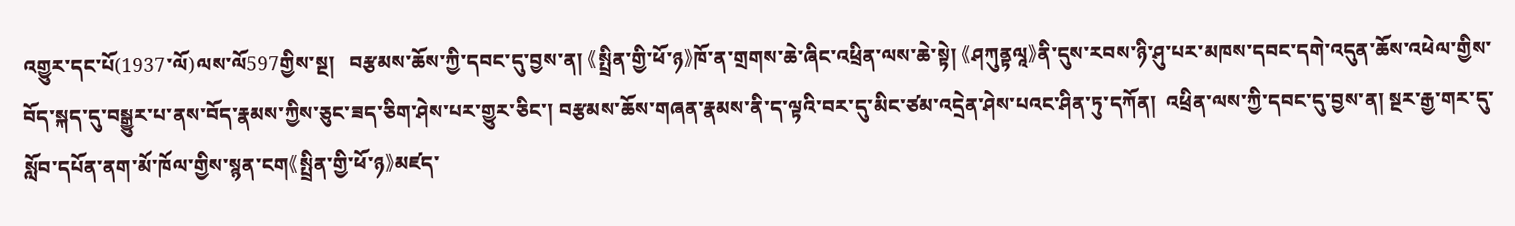འགྱུར་དང་པོ(1937་ལོ)ལས་ལོ597གྱིས་སྔ།   བརྩམས་ཆོས་ཀྱི་དབང་དུ་བྱས་ན། 《སྤྲིན་གྱི་ཕོ་ཉ》ཁོ་ན་གྲགས་ཆེ་ཞིང་འཕྲིན་ལས་ཆེ་སྟེ། 《ཤཀུནྟལཱ》ནི་དུས་རབས་ཉི་ཤུ་པར་མཁས་དབང་དགེ་འདུན་ཆོས་འཕེལ་གྱིས་བོད་སྐད་དུ་བསྒྱུར་པ་ནས་བོད་རྣམས་ཀྱིས་ཅུང་ཟད་ཅིག་ཤེས་པར་གྱུར་ཅིང་། བརྩམས་ཆོས་གཞན་རྣམས་ནི་ད་ལྟའི་བར་དུ་མིང་ཙམ་འདྲེན་ཤེས་པའང་ཤིན་ཏུ་དཀོན།  འཕྲིན་ལས་ཀྱི་དབང་དུ་བྱས་ན། སྔར་རྒྱ་གར་དུ་སློབ་དཔོན་ནག་མོ་ཁོལ་གྱིས་སྙན་ངག《སྤྲིན་གྱི་ཕོ་ཉ》མཛད་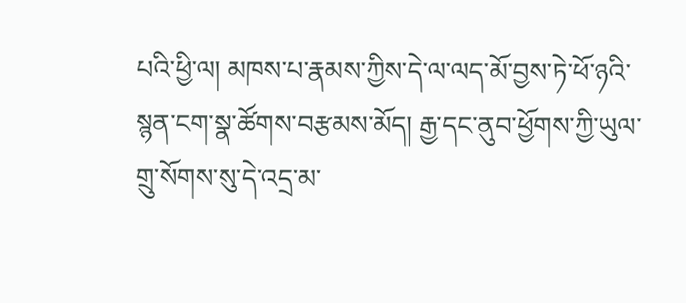པའི་ཕྱི་ལ། མཁས་པ་རྣམས་ཀྱིས་དེ་ལ་ལད་མོ་བྱས་ཏེ་ཕོ་ཉའི་སྙན་ངག་སྣ་ཚོགས་བརྩམས་མོད། རྒྱ་དང་ནུབ་ཕྱོགས་ཀྱི་ཡུལ་གྲུ་སོགས་སུ་དེ་འདྲ་མ་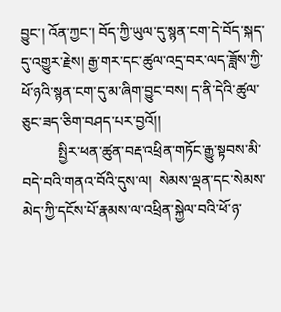བྱུང་། འོན་ཀྱང་། བོད་ཀྱི་ཡུལ་དུ་སྙན་ངག་དེ་བོད་སྐད་དུ་འགྱུར་རྗེས། རྒྱ་གར་དང་ཚུལ་འདྲ་བར་ལད་ཟློས་ཀྱི་ཕོ་ཉའི་སྙན་ངག་དུ་མ་ཞིག་བྱུང་བས། ད་ནི་དེའི་ཚུལ་ཅུང་ཟད་ཅིག་བཤད་པར་བྱའོ།།
          སྤྱིར་ཕན་ཚུན་བརྡ་འཕྲིན་གཏོང་རྒྱུ་སྟབས་མི་བདེ་བའི་གནའ་བོའི་དུས་ལ།  སེམས་ལྡན་དང་སེམས་མེད་ཀྱི་དངོས་པོ་རྣམས་ལ་འཕྲིན་སྐྱེལ་བའི་ཕོ་ཉ་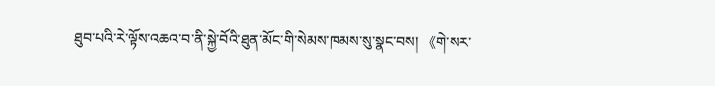ཐུབ་པའི་རེ་ལྟོས་འཆའ་བ་ནི་སྐྱེ་བོའི་ཐུན་མོང་གི་སེམས་ཁམས་སུ་སྣང་བས། 《གེ་སར་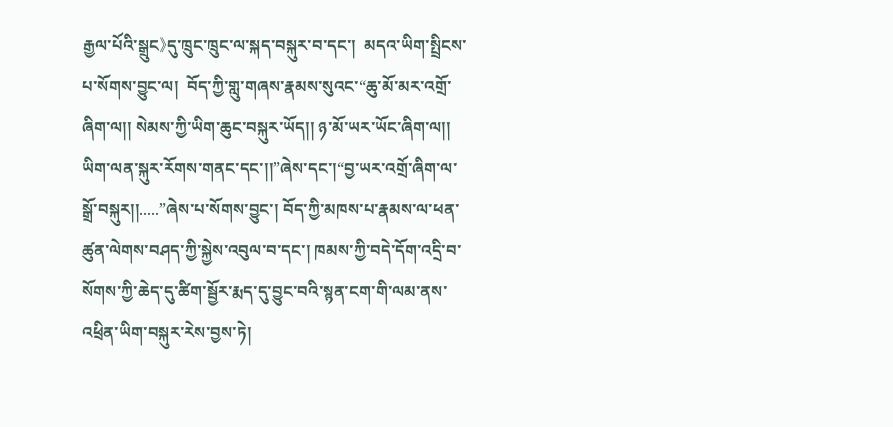རྒྱལ་པོའི་སྒྲུང》དུ་ཁྲུང་ཁྲུང་ལ་སྐད་བསྐུར་བ་དང་།  མདའ་ཡིག་སྤྲིངས་པ་སོགས་བྱུང་ལ།  བོད་ཀྱི་གླུ་གཞས་རྣམས་སུའང་“ཆུ་མོ་མར་འགྲོ་ཞིག་ལ།། སེམས་ཀྱི་ཡིག་ཆུང་བསྐུར་ཡོད།། ཉ་མོ་ཡར་ཡོང་ཞིག་ལ།། ཡིག་ལན་སྐུར་རོགས་གནང་དང་།།”ཞེས་དང་།“བྱ་ཡར་འགྲོ་ཞིག་ལ་སྒྲོ་བསྐུར།།.....”ཞེས་པ་སོགས་བྱུང་། བོད་ཀྱི་མཁས་པ་རྣམས་ལ་ཕན་ཚུན་ལེགས་བཤད་ཀྱི་སྐྱེས་འབུལ་བ་དང་། ཁམས་ཀྱི་བདེ་དོག་འདྲི་བ་སོགས་ཀྱི་ཆེད་དུ་ཚིག་སྦྱོར་རྨད་དུ་བྱུང་བའི་སྙན་ངག་གི་ལམ་ནས་འཕྲིན་ཡིག་བསྐུར་རེས་བྱས་ཏེ།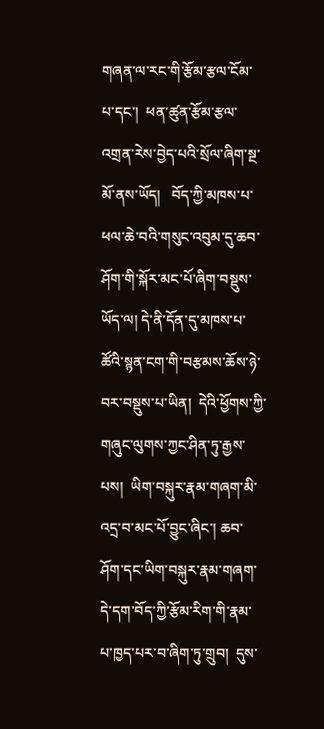གཞན་ལ་རང་གི་རྩོམ་རྩལ་ངོམ་པ་དང་།  ཕན་ཚུན་རྩོམ་རྩལ་འགྲན་རེས་བྱེད་པའི་སྲོལ་ཞིག་སྔ་མོ་ནས་ཡོད།   བོད་ཀྱི་མཁས་པ་ཕལ་ཆེ་བའི་གསུང་འབུམ་དུ་ཆབ་ཤོག་གི་སྐོར་མང་པོ་ཞིག་བསྡུས་ཡོད་ལ། དེ་ནི་དོན་དུ་མཁས་པ་ཚོའི་སྙན་ངག་གི་བརྩམས་ཆོས་ཉེ་བར་བསྡུས་པ་ཡིན།  དེའི་ཕྱོགས་ཀྱི་གཞུང་ལུགས་ཀྱང་ཤིན་ཏུ་རྒྱས་པས།  ཡིག་བསྐུར་རྣམ་གཞག་མི་འདྲ་བ་མང་པོ་བྱུང་ཞིང་། ཆབ་ཤོག་དང་ཡིག་བསྐུར་རྣམ་གཞག་དེ་དག་བོད་ཀྱི་རྩོམ་རིག་གི་རྣམ་པ་ཁྱད་པར་བ་ཞིག་ཏུ་གྲུབ།  དུས་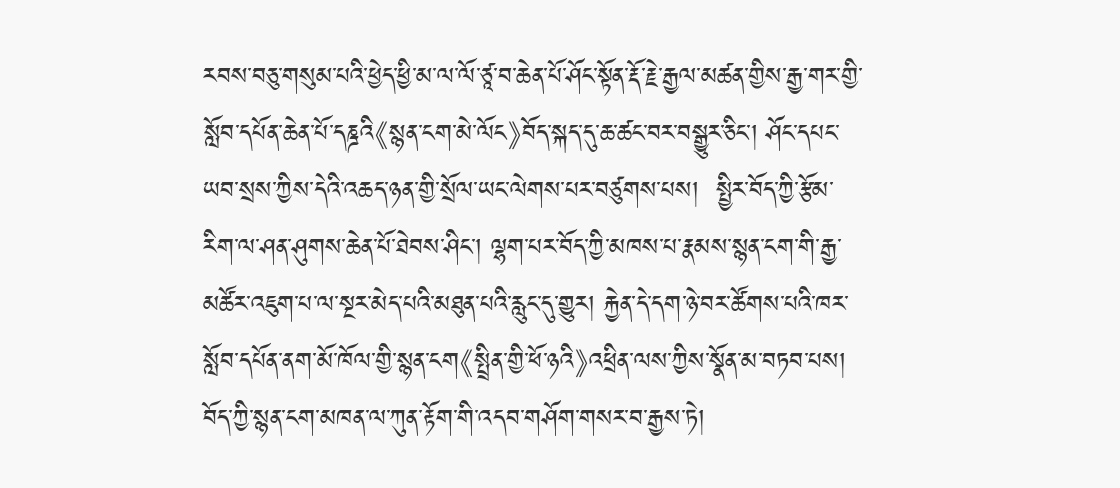རབས་བཅུ་གསུམ་པའི་ཕྱེད་ཕྱི་མ་ལ་ལོ་ཙཱ་བ་ཆེན་པོ་ཤོང་སྟོན་རྡོ་རྗེ་རྒྱལ་མཚན་གྱིས་རྒྱ་གར་གྱི་སློབ་དཔོན་ཆེན་པོ་དཎྜའི《སྙན་ངག་མེ་ལོང》བོད་སྐད་དུ་ཆ་ཚང་བར་བསྒྱུར་ཅིང་། ཤོང་དཔང་ཡབ་སྲས་ཀྱིས་དེའི་འཆད་ཉན་གྱི་སྲོལ་ཡང་ལེགས་པར་བཙུགས་པས།  སྤྱིར་བོད་ཀྱི་རྩོམ་རིག་ལ་ཤན་ཤུགས་ཆེན་པོ་ཐེབས་ཤིང་། ལྷག་པར་བོད་ཀྱི་མཁས་པ་རྣམས་སྙན་ངག་གི་རྒྱ་མཚོར་འཇུག་པ་ལ་སྔར་མེད་པའི་མཐུན་པའི་རླུང་དུ་གྱུར། རྐྱེན་དེ་དག་ཉེ་བར་ཚོགས་པའི་ཁར་སློབ་དཔོན་ནག་མོ་ཁོལ་གྱི་སྙན་ངག《སྤྲིན་གྱི་ཕོ་ཉའི》འཕྲིན་ལས་ཀྱིས་སྣོན་མ་བཏབ་པས། བོད་ཀྱི་སྙན་ངག་མཁན་ལ་ཀུན་རྟོག་གི་འདབ་གཤོག་གསར་བ་རྒྱས་ཏེ།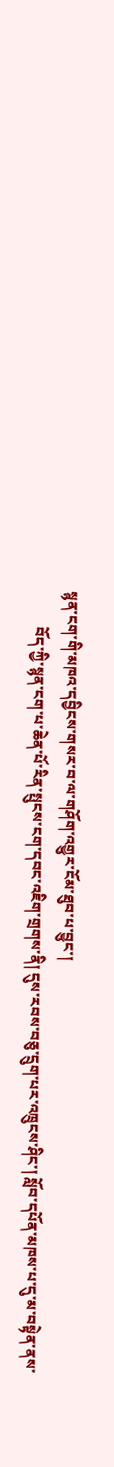སྙན་ངག་གི་མཁའ་དབྱིངས་གསར་བ་ལ་གཤོག་འགྱུར་ངོམ་ཐུབ་པ་བྱུང་།
          བོད་ཀྱི་སྙན་ངག་པ་ཆེན་པོ་རིན་སྤུངས་ངག་དབང་འཇིག་གྲགས་ནི། དུས་རབས་བཅུ་དྲུག་པར་འཁྲུངས་ཤིང་། སློབ་དཔོན་མཁས་པ་དུ་མ་བསྟེན་ནས་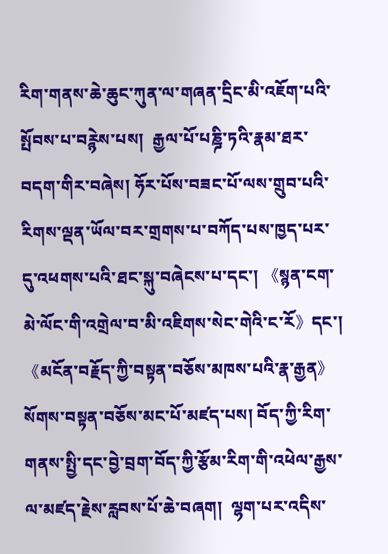རིག་གནས་ཆེ་ཆུང་ཀུན་ལ་གཞན་དྲིང་མི་འཇོག་པའི་སྤོབས་པ་བཪྙེས་པས།  རྒྱལ་པོ་པཎྜི་ཏའི་རྣམ་ཐར་བདག་གིར་བཞེས། ཧོར་པོས་བཟང་པོ་ལས་གྲུབ་པའི་རིགས་ལྡན་ཡོལ་བར་གྲགས་པ་བཀོད་པས་ཁྱད་པར་དུ་འཕགས་པའི་ཐང་སྐུ་བཞེངས་པ་དང་། 《སྙན་ངག་མེ་ལོང་གི་འགྲེལ་བ་མི་འཇིགས་སེང་གེའི་ང་རོ》དང་། 《མངོན་བརྗོད་ཀྱི་བསྟན་བཅོས་མཁས་པའི་རྣ་རྒྱན》སོགས་བསྟན་བཅོས་མང་པོ་མཛད་པས། བོད་ཀྱི་རིག་གནས་སྤྱི་དང་བྱེ་བྲག་བོད་ཀྱི་རྩོམ་རིག་གི་འཕེལ་རྒྱས་ལ་མཛད་རྗེས་རླབས་པོ་ཆེ་བཞག།  ལྷག་པར་འདིས་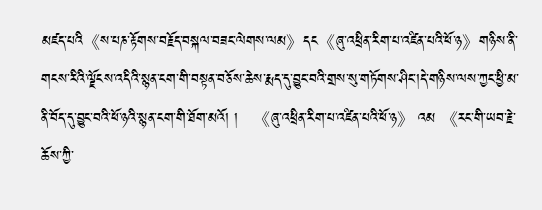མཛད་པའི《ས་པཎ་རྟོགས་བརྗོད་བསྐལ་བཟང་ལེགས་ལམ》དང《ཞུ་འཕྲིན་རིག་པ་འཛིན་པའི་ཕོ་ཉ》གཉིས་ནི་གངས་རིའི་ལྗོངས་འདིའི་སྙན་ངག་གི་བསྟན་བཅོས་ཆེས་རྨད་དུ་བྱུང་བའི་གྲས་སུ་གཏོགས་ཤིང་།དེ་གཉིས་ལས་ཀྱང་ཕྱི་མ་ནི་བོད་དུ་བྱུང་བའི་ཕོ་ཉའི་སྙན་ངག་གི་ཐོག་མའོ། །   《ཞུ་འཕྲིན་རིག་པ་འཛིན་པའི་ཕོ་ཉ》 འམ 《རང་གི་ཡབ་རྗེ་ཆོས་ཀྱི་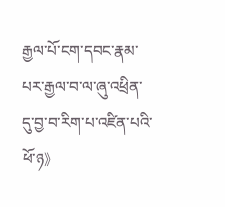རྒྱལ་པོ་ངག་དབང་རྣམ་པར་རྒྱལ་བ་ལ་ཞུ་འཕྲིན་དུ་བྱ་བ་རིག་པ་འཛིན་པའི་ཕོ་ཉ》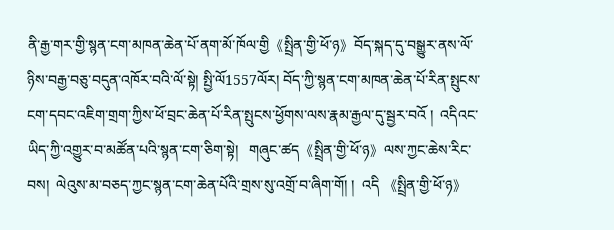ནི་རྒྱ་གར་གྱི་སྙན་ངག་མཁན་ཆེན་པོ་ནག་མོ་ཁོལ་གྱི《སྤྲིན་གྱི་ཕོ་ཉ》བོད་སྐད་དུ་བསྒྱུར་ནས་ལོ་ཉིས་བརྒྱ་བཅུ་བདུན་འཁོར་བའི་ལོ་སྟེ། སྤྱི་ལོ1557ལོར། བོད་ཀྱི་སྙན་ངག་མཁན་ཆེན་པོ་རིན་སྤུངས་ངག་དབང་འཇིག་གྲག་ཀྱིས་ཕོ་བྲང་ཆེན་པོ་རིན་སྤུངས་ཕྱོགས་ལས་རྣམ་རྒྱལ་དུ་སྦྱར་བའོ །  འདིའང་ཡིད་ཀྱི་འགྱུར་བ་མཚོན་པའི་སྙན་ངག་ཅིག་སྟེ།   གཞུང་ཚད《སྤྲིན་གྱི་ཕོ་ཉ》ལས་ཀྱང་ཆེས་རིང་བས།  ལེའུས་མ་བཅད་ཀྱང་སྙན་ངག་ཆེན་པོའི་གྲས་སུ་འགྲོ་བ་ཞིག་གོ། །  འདི 《སྤྲིན་གྱི་ཕོ་ཉ》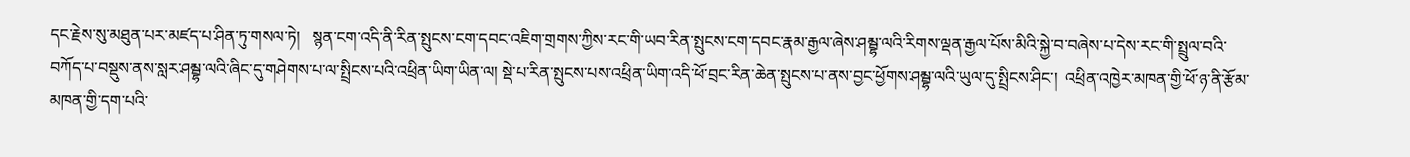དང་རྗེས་སུ་མཐུན་པར་མཛད་པ་ཤིན་ཏུ་གསལ་ཏེ།   སྙན་ངག་འདི་ནི་རིན་སྤུངས་ངག་དབང་འཇིག་གྲགས་ཀྱིས་རང་གི་ཡབ་རིན་སྤུངས་ངག་དབང་རྣམ་རྒྱལ་ཞེས་ཤམྦྷ་ལའི་རིགས་ལྡན་རྒྱལ་པོས་མིའི་སྐྱེ་བ་བཞེས་པ་དེས་རང་གི་སྤྲུལ་བའི་བཀོད་པ་བསྡུས་ནས་སླར་ཤམྦྷ་ལའི་ཞིང་དུ་གཤེགས་པ་ལ་སྤྲིངས་པའི་འཕྲིན་ཡིག་ཡིན་ལ། སྡེ་པ་རིན་སྤུངས་པས་འཕྲིན་ཡིག་འདི་ཕོ་བྲང་རིན་ཆེན་སྤུངས་པ་ནས་བྱང་ཕྱོགས་ཤམྦྷ་ལའི་ཡུལ་དུ་སྤྲིངས་ཤིང་།  འཕྲིན་འཁྱེར་མཁན་གྱི་ཕོ་ཉ་ནི་རྩོམ་མཁན་གྱི་དག་པའི་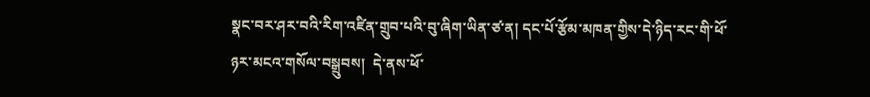སྣང་བར་ཤར་བའི་རིག་འཛིན་གྲུབ་པའི་བུ་ཞིག་ཡིན་ཙ་ན། དང་པོ་རྩོམ་མཁན་གྱིས་དེ་ཉིད་རང་གི་ཕོ་ཉར་མངའ་གསོལ་བསྒྲུབས།  དེ་ནས་ཕོ་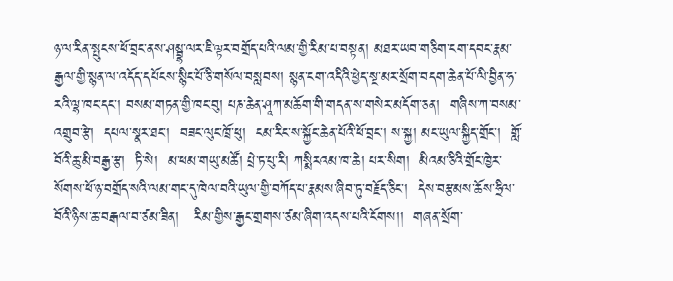ཉ་ལ་རིན་སྤུངས་ཕོ་བྲང་ནས་ཤམྦྷ་ལར་ཇི་ལྟར་བགྲོད་པའི་ལམ་གྱི་རིམ་པ་བསྟན། མཐར་ཡབ་གཅིག་ངག་དབང་རྣམ་རྒྱལ་གྱི་སྙན་ལ་འདོད་དཔོངས་སྙིང་པོ་ཅི་གསོལ་བསླབས། སྙན་ངག་འདིའི་ཕྱེད་སྔ་མར་སྲོག་བདག་ཆེན་པོ་ལི་བྱིན་ཧ་རའི་ལྷ་ཁང་དང་། བསམ་གཏན་གྱི་ཁང་བུ། པཎ་ཆེན་ཤཱཀ་མཆོག་གི་གདན་ས་གསེར་མདོག་ཅན།  གཞིས་ཀ་བསམ་འགྲུབ་རྩེ།  དཔལ་སྣར་ཐང་།  བཟང་ལུང་ཁྲོ་ཕུ།  ངམ་རིང་ས་སྐྱོང་ཆེན་པོའི་ཕོ་བྲང་། ས་སྐྱ། མང་ཡུལ་སྐྱིད་གྲོང་།  གློ་བོའི་ཆུ་མི་བརྒྱ་རྩ།  ཏི་སེ།  མ་ཕམ་གཡུ་མཚོ། པྲེ་ཏ་པུ་རི། ཀསྨིརའམ་ཁ་ཆེ། པར་སིག།  མིའམ་ཅིའི་གྲོང་ཁྱེར་སོགས་ཕོ་ཉ་བགྲོད་སའི་ལམ་གང་དུ་ཁེལ་བའི་ཡུལ་གྱི་བཀོད་པ་རྣམས་ཞིབ་ཏུ་བརྗོད་ཅིང་།  དེས་བརྩམས་ཆོས་ཧྲིལ་བོའི་ཉིས་ཆ་བརྒལ་བ་ཙམ་ཟིན།   རིམ་གྱིས་རྒྱང་གྲགས་ཙམ་ཞིག་འདས་པའི་ངོགས།།  གཞན་སྲོག་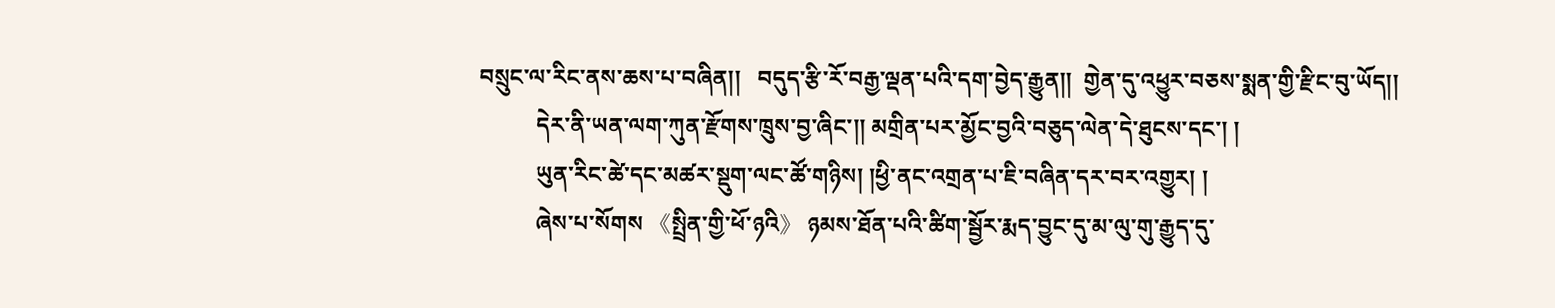བསྲུང་ལ་རིང་ནས་ཆས་པ་བཞིན།།   བདུད་རྩི་རོ་བརྒྱ་ལྡན་པའི་དག་བྱེད་རྒྱུན།།  གྱེན་དུ་འཕྱུར་བཅས་སྨན་གྱི་རྫིང་བུ་ཡོད།།
          དེར་ནི་ཡན་ལག་ཀུན་རྫོགས་ཁྲུས་བྱ་ཞིང་།། མགྲིན་པར་མྱོང་བྱའི་བཅུད་ལེན་དེ་ཐུངས་དང་། །
          ཡུན་རིང་ཚེ་དང་མཚར་སྡུག་ལང་ཚོ་གཉིས། །ཕྱི་ནང་འགྲན་པ་ཇི་བཞིན་དར་བར་འགྱུར། །
          ཞེས་པ་སོགས 《སྤྲིན་གྱི་ཕོ་ཉའི》 ཉམས་ཐོན་པའི་ཚིག་སྦྱོར་རྨད་བྱུང་དུ་མ་ལུ་གུ་རྒྱུད་དུ་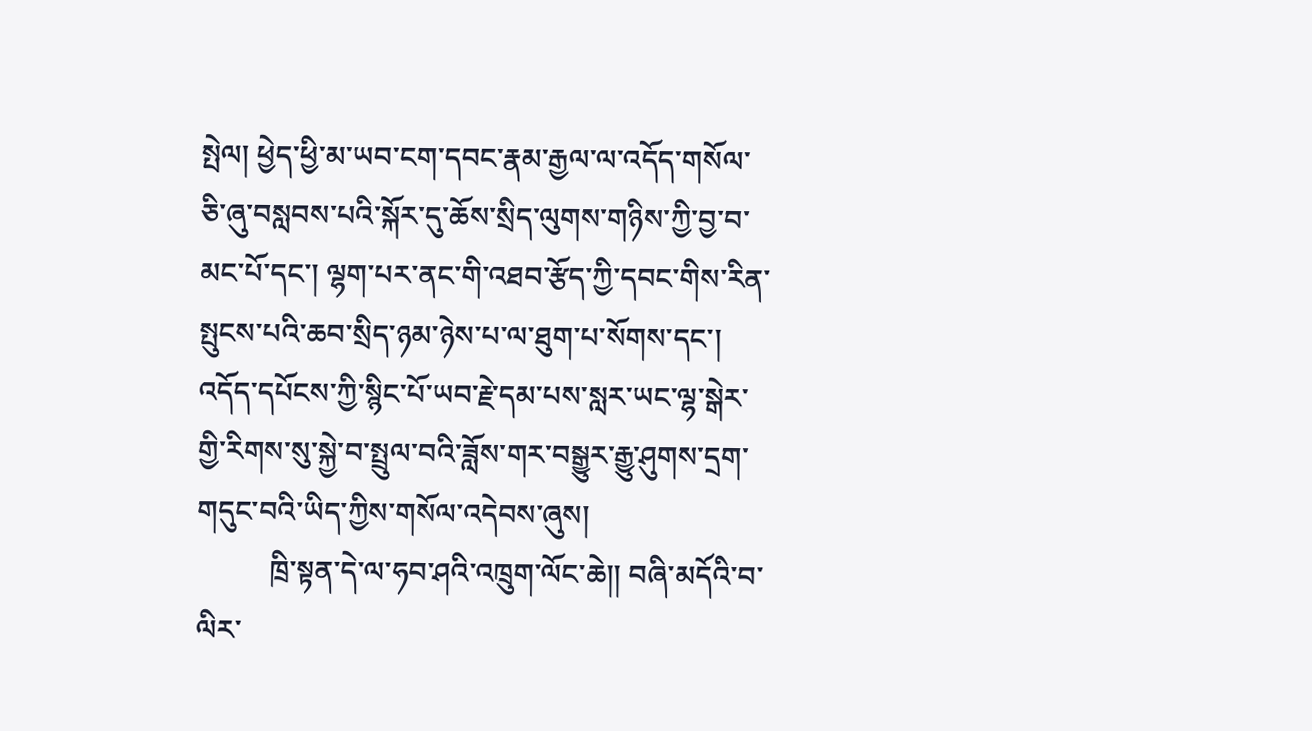སྤེལ། ཕྱེད་ཕྱི་མ་ཡབ་ངག་དབང་རྣམ་རྒྱལ་ལ་འདོད་གསོལ་ཅི་ཞུ་བསླབས་པའི་སྐོར་དུ་ཆོས་སྲིད་ལུགས་གཉིས་ཀྱི་བྱ་བ་མང་པོ་དང་། ལྷག་པར་ནང་གི་འཐབ་རྩོད་ཀྱི་དབང་གིས་རིན་སྤུངས་པའི་ཆབ་སྲིད་ཉམ་ཉེས་པ་ལ་ཐུག་པ་སོགས་དང་། འདོད་དཔོངས་ཀྱི་སྙིང་པོ་ཡབ་རྗེ་དམ་པས་སླར་ཡང་ལྷ་སྒེར་གྱི་རིགས་སུ་སྐྱེ་བ་སྤྲུལ་བའི་ཟློས་གར་བསྒྱུར་རྒྱུ་ཤུགས་དྲག་གདུང་བའི་ཡིད་ཀྱིས་གསོལ་འདེབས་ཞུས།
          ཁྲི་སྟན་དེ་ལ་ཧབ་ཤའི་འཁྲུག་ལོང་ཆེ།། བཞི་མདོའི་བ་ལིར་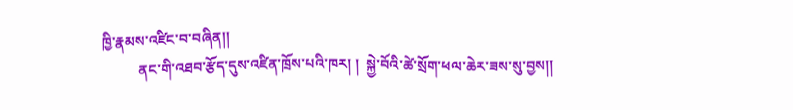ཁྱི་རྣམས་འཛིང་བ་བཞིན།།
          ནང་གི་འཐབ་རྩོད་དུས་འཛིན་ཁྲོས་པའི་ཁར། །  སྐྱེ་བོའི་ཚེ་སྲོག་ཕལ་ཆེར་ཟས་སུ་བྱས།།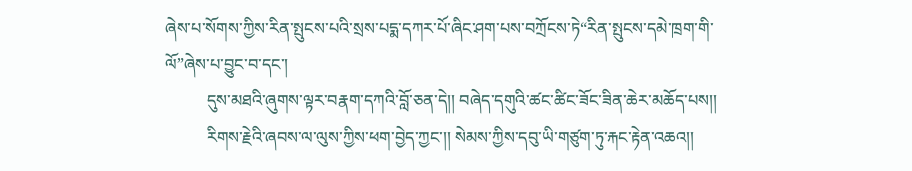ཞེས་པ་སོགས་ཀྱིས་རིན་སྤུངས་པའི་སྲས་པདྨ་དཀར་པོ་ཞིང་ཤག་པས་བཀྲོངས་ཏེ“རིན་སྤུངས་དམེ་ཁྲག་གི་ལོ”ཞེས་པ་བྱུང་བ་དང་།
          དུས་མཐའི་ཞུགས་ལྟར་བརྣག་དཀའི་བློ་ཅན་དེ།། བཞེད་དགུའི་ཚང་ཚིང་ཟོང་ཟིན་ཆེར་མཆོད་པས།།
          རིགས་རྗེའི་ཞབས་ལ་ལུས་ཀྱིས་ཕག་བྱེད་ཀྱང་།། སེམས་ཀྱིས་དབུ་ཡི་གཙུག་ཏུ་རྐང་རྟེན་འཆའ།།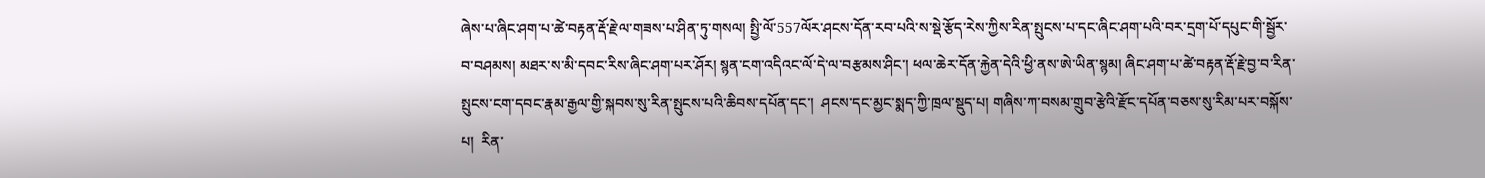ཞེས་པ་ཞིང་ཤག་པ་ཚེ་བརྟན་རྡོ་རྗེ་ལ་གཟས་པ་ཤིན་ཏུ་གསལ། སྤྱི་ལོ་557ལོར་ཤངས་དོན་རབ་པའི་ས་སྡེ་རྩོད་རེས་ཀྱིས་རིན་སྤུངས་པ་དང་ཞིང་ཤག་པའི་བར་དྲག་པོ་དཔུང་གི་སྦྱོར་བ་བཤམས། མཐར་ས་མི་དབང་རིས་ཞིང་ཤག་པར་ཤོར། སྙན་ངག་འདིའང་ལོ་དེ་ལ་བརྩམས་ཤིང་། ཕལ་ཆེར་དོན་རྐྱེན་དེའི་ཕྱི་ནས་ཨེ་ཡིན་སྙམ། ཞིང་ཤག་པ་ཚེ་བརྟན་རྡོ་རྗེ་བྱ་བ་རིན་སྤུངས་ངག་དབང་རྣམ་རྒྱལ་གྱི་སྐབས་སུ་རིན་སྤུངས་པའི་ཆིབས་དཔོན་དང་།  ཤངས་དང་མྱང་སྨད་ཀྱི་ཁྲལ་སྡུད་པ། གཞིས་ཀ་བསམ་གྲུབ་རྩེའི་རྫོང་དཔོན་བཅས་སུ་རིམ་པར་བསྐོས་པ།  རིན་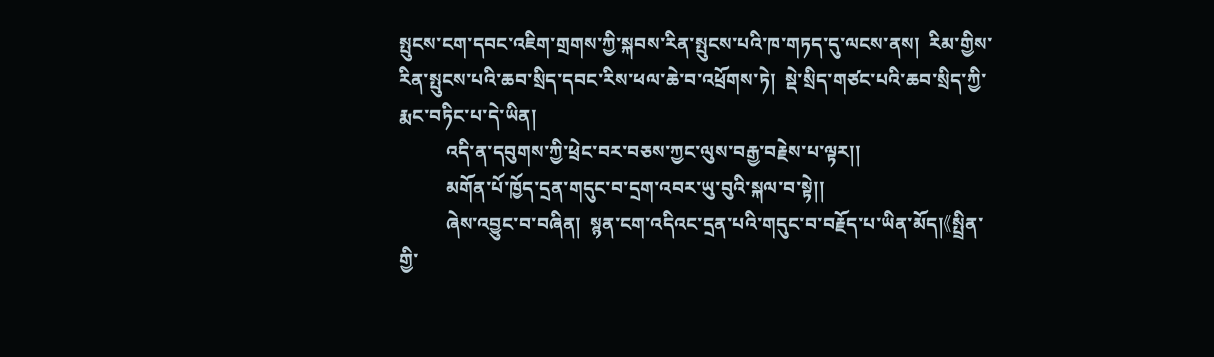སྤུངས་ངག་དབང་འཇིག་གྲགས་ཀྱི་སྐབས་རིན་སྤུངས་པའི་ཁ་གཏད་དུ་ལངས་ནས།  རིམ་གྱིས་རིན་སྤུངས་པའི་ཆབ་སྲིད་དབང་རིས་ཕལ་ཆེ་བ་འཕྲོགས་ཏེ།  སྡེ་སྲིད་གཙང་པའི་ཆབ་སྲིད་ཀྱི་རྨང་བཏིང་པ་དེ་ཡིན།
          འདི་ན་དབུགས་ཀྱི་ཕྲེང་བར་བཅས་ཀྱང་ལུས་བརྒྱ་བརྗེས་པ་ལྟར།།
          མགོན་པོ་ཁྱོད་དྲན་གདུང་བ་དྲག་འབར་ཡུ་བུའི་སྐལ་བ་སྟེ།།
          ཞེས་འབྱུང་བ་བཞིན།  སྙན་ངག་འདིའང་དྲན་པའི་གདུང་བ་བརྗོད་པ་ཡིན་མོད།《སྤྲིན་གྱི་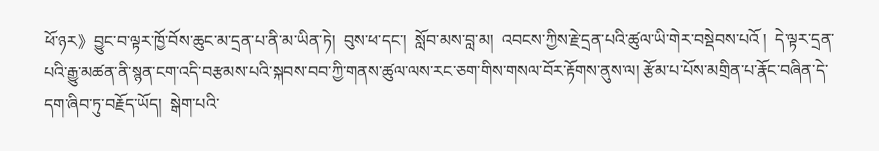ཕོ་ཉར》བྱུང་བ་ལྟར་ཁྱོ་བོས་ཆུང་མ་དྲན་པ་ནི་མ་ཡིན་ཏེ།  བུས་ཕ་དང་།  སློབ་མས་བླ་མ།  འབངས་ཀྱིས་རྗེ་དྲན་པའི་ཚུལ་ཡི་གེར་བསྡེབས་པའོ །  དེ་ལྟར་དྲན་པའི་རྒྱུ་མཚན་ནི་སྙན་ངག་འདི་བརྩམས་པའི་སྐབས་བབ་ཀྱི་གནས་ཚུལ་ལས་རང་ཅག་གིས་གསལ་བོར་རྟོགས་ནུས་ལ། རྩོམ་པ་པོས་མགྲིན་པ་རྣོང་བཞིན་དེ་དག་ཞིབ་ཏུ་བརྗོད་ཡོད།  སྒེག་པའི་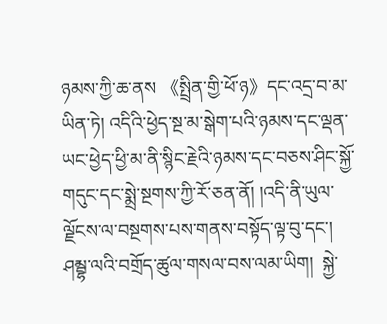ཉམས་ཀྱི་ཆ་ནས 《སྤྲིན་གྱི་ཕོ་ཉ》དང་འདྲ་བ་མ་ཡིན་ཏེ། འདིའི་ཕྱེད་སྔ་མ་སྒེག་པའི་ཉམས་དང་ལྡན་ཡང་ཕྱེད་ཕྱི་མ་ནི་སྙིང་རྗེའི་ཉམས་དང་བཅས་ཤིང་སྐྱོ་གདུང་དང་སྨྲེ་སྔགས་ཀྱི་རོ་ཅན་ནོ། །འདི་ནི་ཡུལ་ལྗོངས་ལ་བསྔགས་པས་གནས་བསྟོད་ལྟ་བུ་དང་། ཤམྦྷ་ལའི་བགྲོད་ཚུལ་གསལ་བས་ལམ་ཡིག།  སྐྱེ་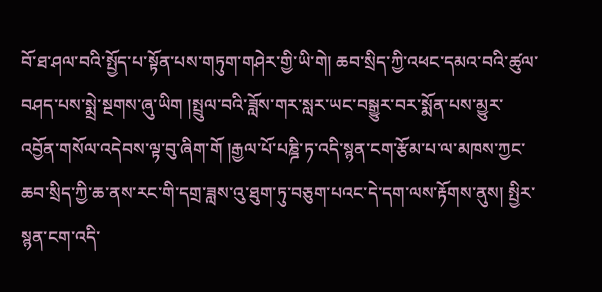བོ་ཐ་ཤལ་བའི་སྤྱོད་པ་སྟོན་པས་གཏུག་གཤེར་གྱི་ཡི་གེ། ཆབ་སྲིད་ཀྱི་འཕང་དམའ་བའི་ཚུལ་བཤད་པས་སྨྲེ་སྔགས་ཞུ་ཡིག །སྤྲུལ་བའི་ཟློས་གར་སླར་ཡང་བསྒྱུར་བར་སྨོན་པས་མྱུར་འབྱོན་གསོལ་འདེབས་ལྟ་བུ་ཞིག་གོ །རྒྱལ་པོ་པཎྜི་ཏ་འདི་སྙན་ངག་རྩོམ་པ་ལ་མཁས་ཀྱང་ཆབ་སྲིད་ཀྱི་ཆ་ནས་རང་གི་དགྲ་ཟླས་འུ་ཐུག་ཏུ་བཅུག་པའང་དེ་དག་ལས་རྟོགས་ནུས། སྤྱིར་སྙན་ངག་འདི་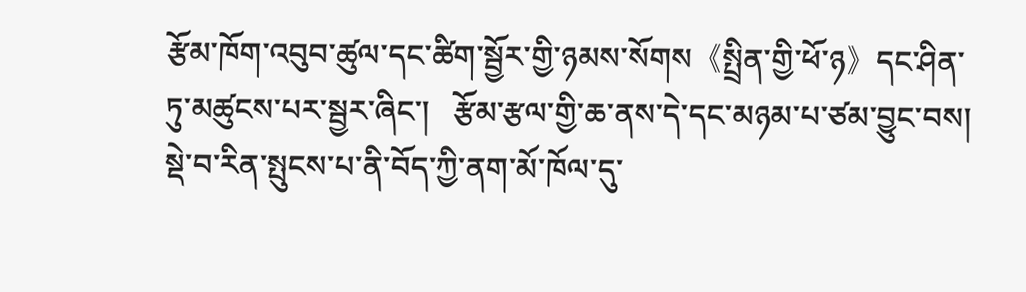རྩོམ་ཁོག་འབུབ་ཚུལ་དང་ཚིག་སྦྱོར་གྱི་ཉམས་སོགས《སྤྲིན་གྱི་ཕོ་ཉ》དང་ཤིན་ཏུ་མཚུངས་པར་སྦྱར་ཞིང་།   རྩོམ་རྩལ་གྱི་ཆ་ནས་དེ་དང་མཉམ་པ་ཙམ་བྱུང་བས།  སྡེ་བ་རིན་སྤུངས་པ་ནི་བོད་ཀྱི་ནག་མོ་ཁོལ་དུ་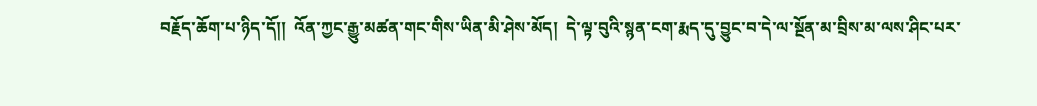བརྗོད་ཆོག་པ་ཉིད་དོ།།  འོན་ཀྱང་རྒྱུ་མཚན་གང་གིས་ཡིན་མི་ཤེས་མོད།  དེ་ལྟ་བུའི་སྙན་ངག་རྨད་དུ་བྱུང་བ་དེ་ལ་སྔོན་མ་བྲིས་མ་ལས་ཤིང་པར་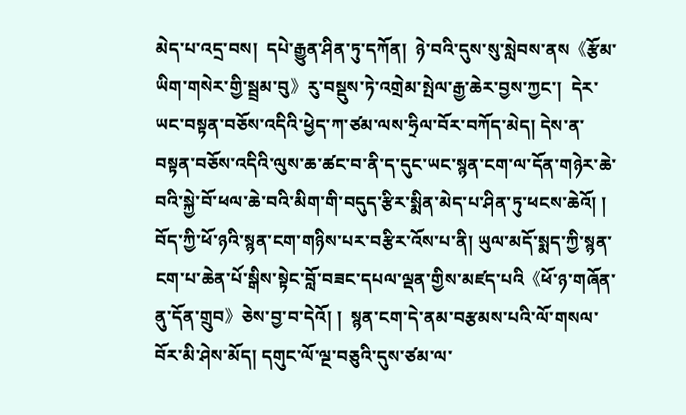མེད་པ་འདྲ་བས།  དཔེ་རྒྱུན་ཤིན་ཏུ་དཀོན།  ཉེ་བའི་དུས་སུ་སླེབས་ནས《རྩོམ་ཡིག་གསེར་གྱི་སྦྲམ་བུ》རུ་བསྡུས་ཏེ་འགྲེམ་སྤེལ་རྒྱ་ཆེར་བྱས་ཀྱང་།  དེར་ཡང་བསྟན་བཅོས་འདིའི་ཕྱེད་ཀ་ཙམ་ལས་ཧྲིལ་བོར་བཀོད་མེད། དེས་ན་བསྟན་བཅོས་འདིའི་ལུས་ཆ་ཚང་བ་ནི་ད་དུང་ཡང་སྙན་ངག་ལ་དོན་གཉེར་ཆེ་བའི་སྐྱེ་བོ་ཕལ་ཆེ་བའི་མིག་གི་བདུད་རྩིར་སྨིན་མེད་པ་ཤིན་ཏུ་ཕངས་ཆེའོ། །
བོད་ཀྱི་ཕོ་ཉའི་སྙན་ངག་གཉིས་པར་བརྩིར་འོས་པ་ནི། ཡུལ་མདོ་སྨད་ཀྱི་སྙན་ངག་པ་ཆེན་པོ་སྒིས་སྟེང་བློ་བཟང་དཔལ་ལྡན་གྱིས་མཛད་པའི《ཕོ་ཉ་གཞོན་ནུ་དོན་གྲུབ》ཅེས་བྱ་བ་དེའོ། །  སྙན་ངག་དེ་ནམ་བརྩམས་པའི་ལོ་གསལ་བོར་མི་ཤེས་མོད། དགུང་ལོ་ལྔ་བཅུའི་དུས་ཙམ་ལ་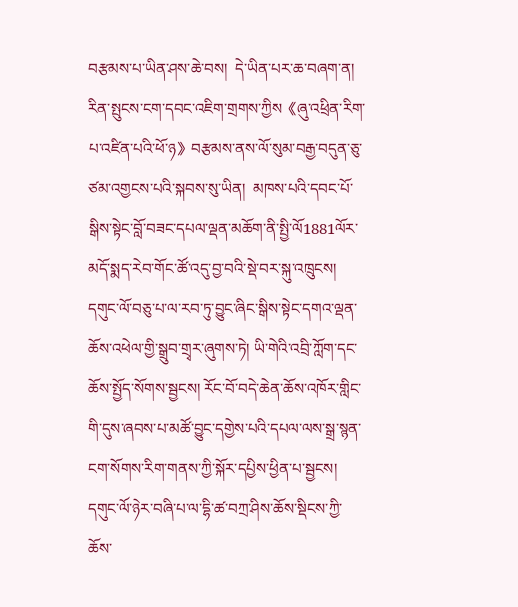བརྩམས་པ་ཡིན་ཤས་ཆེ་བས།  དེ་ཡིན་པར་ཆ་བཞག་ན།  རིན་སྤུངས་ངག་དབང་འཇིག་གྲགས་ཀྱིས《ཞུ་འཕྲིན་རིག་པ་འཛིན་པའི་ཕོ་ཉ》བརྩམས་ནས་ལོ་སུམ་བརྒྱ་བདུན་ཅུ་ཙམ་འགྱངས་པའི་སྐབས་སུ་ཡིན།  མཁས་པའི་དབང་པོ་སྒིས་སྟེང་བློ་བཟང་དཔལ་ལྡན་མཆོག་ནི་སྤྱི་ལོ1881ལོར་མདོ་སྨད་རེབ་གོང་ཚོ་འདུ་བྱ་བའི་སྡེ་བར་སྐུ་འཁྲུངས། དགུང་ལོ་བཅུ་པ་ལ་རབ་ཏུ་བྱུང་ཞིང་སྒིས་སྟེང་དགའ་ལྡན་ཆོས་འཕེལ་གྱི་སྒྲུབ་གྲྭར་ཞུགས་ཏེ། ཡི་གེའི་འབྲི་ཀློག་དང་ཆོས་སྤྱོད་སོགས་སྦྱངས། རོང་བོ་བདེ་ཆེན་ཆོས་འཁོར་གླིང་གི་དུས་ཞབས་པ་མཚོ་བྱུང་དགྱེས་པའི་དཔལ་ལས་སྒྲ་སྙན་ངག་སོགས་རིག་གནས་ཀྱི་སྐོར་དཔྱིས་ཕྱིན་པ་སྦྱངས།  དགུང་ལོ་ཉེར་བཞི་པ་ལ་དྷི་ཚ་བཀྲ་ཤིས་ཆོས་སྡིངས་ཀྱི་ཆོས་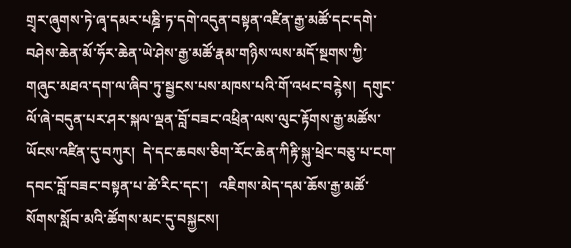གྲྭར་ཞུགས་ཏེ་ཞྭ་དམར་པཎྜི་ཏ་དགེ་འདུན་བསྟན་འཛིན་རྒྱ་མཚོ་དང་དགེ་བཤེས་ཆེན་མོ་ཧོར་ཆེན་ཡེ་ཤེས་རྒྱ་མཚོ་རྣམ་གཉིས་ལས་མདོ་སྔགས་ཀྱི་གཞུང་མཐའ་དག་ལ་ཞིབ་ཏུ་སྦྱངས་པས་མཁས་པའི་གོ་འཕང་བཪྙེས།  དགུང་ལོ་ཞེ་བདུན་པར་ཤར་སྐལ་ལྡན་བློ་བཟང་འཕྲིན་ལས་ལུང་རྟོགས་རྒྱ་མཚོས་ཡོངས་འཛིན་དུ་བཀུར།  དེ་དང་ཆབས་ཅིག་རོང་ཆེན་ཀིརྟི་སྐུ་ཕྲེང་བཅུ་པ་ངག་དབང་བློ་བཟང་བསྟན་པ་ཚེ་རིང་དང་།   འཇིགས་མེད་དམ་ཆོས་རྒྱ་མཚོ་སོགས་སློབ་མའི་ཚོགས་མང་དུ་བསྐྱངས།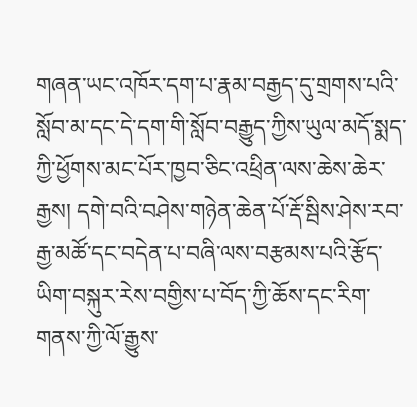གཞན་ཡང་འཁོར་དག་པ་རྣམ་བརྒྱད་དུ་གྲགས་པའི་སློབ་མ་དང་དེ་དག་གི་སློབ་བརྒྱུད་ཀྱིས་ཡུལ་མདོ་སྨད་ཀྱི་ཕྱོགས་མང་པོར་ཁྱབ་ཅིང་འཕྲིན་ལས་ཆེས་ཆེར་རྒྱས། དགེ་བའི་བཤེས་གཉེན་ཆེན་པོ་རྡོ་སྦིས་ཤེས་རབ་རྒྱ་མཚོ་དང་བདེན་པ་བཞི་ལས་བརྩམས་པའི་རྩོད་ཡིག་བསྐུར་རེས་བགྱིས་པ་བོད་ཀྱི་ཆོས་དང་རིག་གནས་ཀྱི་ལོ་རྒྱུས་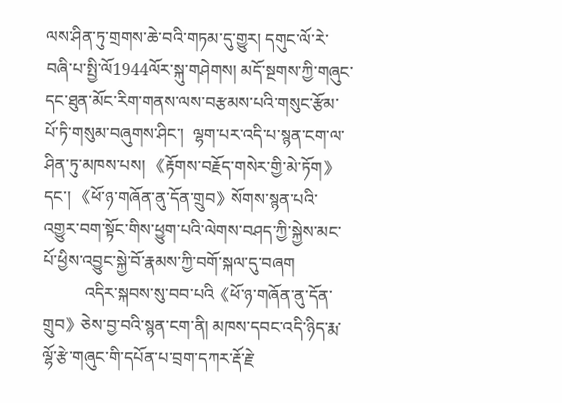ལས་ཤིན་ཏུ་གྲགས་ཆེ་བའི་གཏམ་དུ་གྱུར། དགུང་ལོ་རེ་བཞི་པ་སྤྱི་ལོ1944ལོར་སྐུ་གཤེགས། མདོ་སྔགས་ཀྱི་གཞུང་དང་ཐུན་མོང་རིག་གནས་ལས་བརྩམས་པའི་གསུང་རྩོམ་པོ་ཏི་གསུམ་བཞུགས་ཤིང་།  ལྷག་པར་འདི་པ་སྙན་ངག་ལ་ཤིན་ཏུ་མཁས་པས། 《རྟོགས་བརྗོད་གསེར་གྱི་མེ་ཏོག》དང་། 《ཕོ་ཉ་གཞོན་ནུ་དོན་གྲུབ》སོགས་སྙན་པའི་འགྱུར་བག་སྟོང་གིས་ཕྱུག་པའི་ལེགས་བཤད་ཀྱི་སྐྱེས་མང་པོ་ཕྱིས་འབྱུང་སྐྱེ་བོ་རྣམས་ཀྱི་བགོ་སྐལ་དུ་བཞག
          འདིར་སྐབས་སུ་བབ་པའི《ཕོ་ཉ་གཞོན་ནུ་དོན་གྲུབ》ཅེས་བྱ་བའི་སྙན་ངག་ནི། མཁས་དབང་འདི་ཉིད་རྨ་ལྷོ་རྩེ་གཞུང་གི་དཔོན་པ་བྲག་དཀར་རྡོ་རྗེ་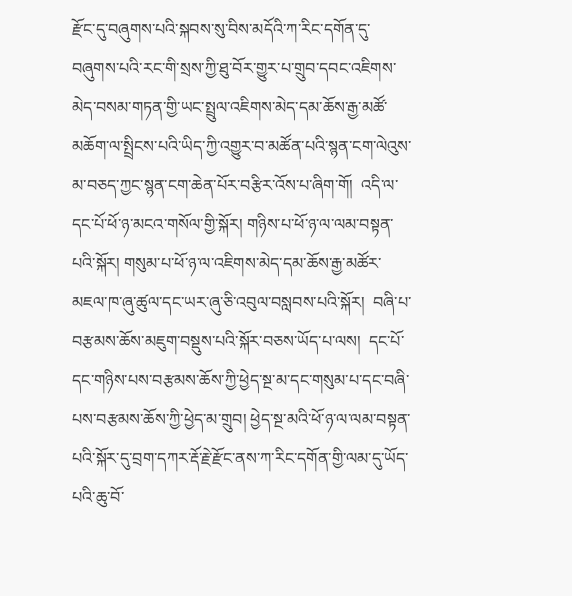རྫོང་དུ་བཞུགས་པའི་སྐབས་སུ་བིས་མདོའི་ཀ་རིང་དགོན་དུ་བཞུགས་པའི་རང་གི་སྲས་ཀྱི་ཐུ་བོར་གྱུར་པ་གྲུབ་དབང་འཇིགས་མེད་བསམ་གཏན་གྱི་ཡང་སྤྲུལ་འཇིགས་མེད་དམ་ཆོས་རྒྱ་མཚོ་མཆོག་ལ་སྤྲིངས་པའི་ཡིད་ཀྱི་འགྱུར་བ་མཚོན་པའི་སྙན་ངག་ལེའུས་མ་བཅད་ཀྱང་སྙན་ངག་ཆེན་པོར་བརྩིར་འོས་པ་ཞིག་གོ།  འདི་ལ་དང་པོ་ཕོ་ཉ་མངའ་གསོལ་གྱི་སྐོར། གཉིས་པ་ཕོ་ཉ་ལ་ལམ་བསྟན་པའི་སྐོར། གསུམ་པ་ཕོ་ཉ་ལ་འཇིགས་མེད་དམ་ཆོས་རྒྱ་མཚོར་མཇལ་ཁ་ཞུ་ཚུལ་དང་ཡར་ཞུ་ཅི་འབུལ་བསླབས་པའི་སྐོར།  བཞི་པ་བརྩམས་ཆོས་མཇུག་བསྡུས་པའི་སྐོར་བཅས་ཡོད་པ་ལས།  དང་པོ་དང་གཉིས་པས་བརྩམས་ཆོས་ཀྱི་ཕྱེད་སྔ་མ་དང་གསུམ་པ་དང་བཞི་པས་བརྩམས་ཆོས་ཀྱི་ཕྱེད་མ་གྲུབ། ཕྱེད་སྔ་མའི་ཕོ་ཉ་ལ་ལམ་བསྟན་པའི་སྐོར་དུ་བྲག་དཀར་རྡོ་རྗེ་རྫོང་ནས་ཀ་རིང་དགོན་གྱི་ལམ་དུ་ཡོད་པའི་ཆུ་བོ་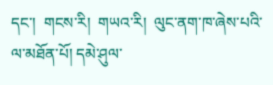དང་།  གངས་རི།  གཡའ་རི།  ལུང་ནག་ཁ་ཞེས་པའི་ལ་མཐོན་པོ། དམེ་ཤུལ་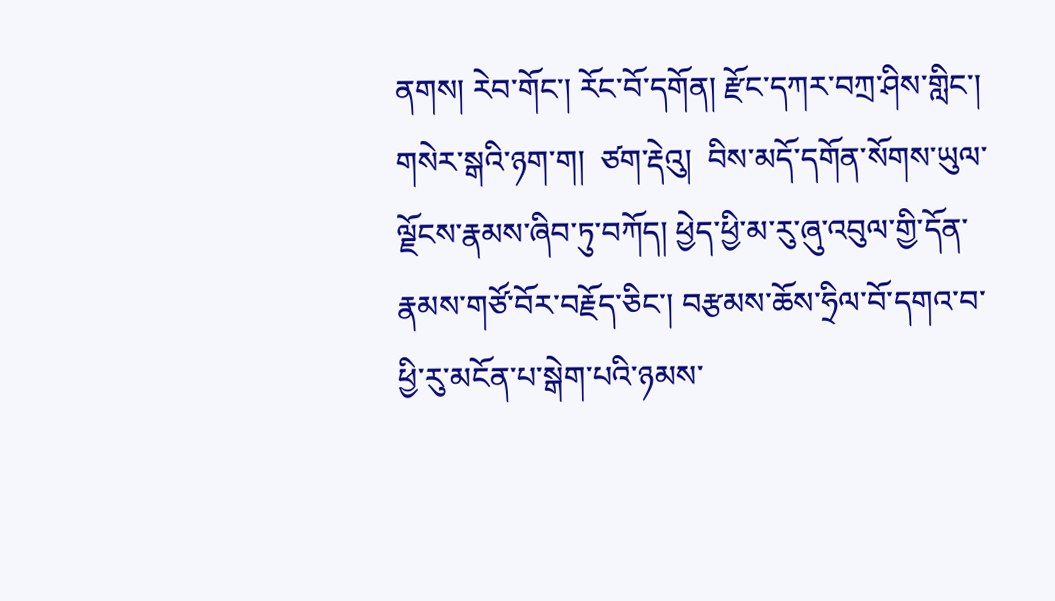ནགས། རེབ་གོང་། རོང་བོ་དགོན། རྫོང་དཀར་བཀྲ་ཤིས་གླིང་། གསེར་སྒའི་ཉག་ག།  ཙག་རྡེའུ།  བིས་མདོ་དགོན་སོགས་ཡུལ་ལྗོངས་རྣམས་ཞིབ་ཏུ་བཀོད། ཕྱེད་ཕྱི་མ་རུ་ཞུ་འབུལ་གྱི་དོན་རྣམས་གཙོ་བོར་བརྗོད་ཅིང་། བརྩམས་ཆོས་ཧྲིལ་བོ་དགའ་བ་ཕྱི་རུ་མངོན་པ་སྒེག་པའི་ཉམས་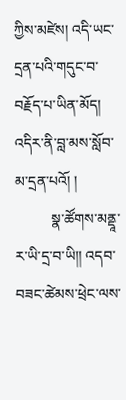ཀྱིས་མཛེས། འདི་ཡང་དྲན་པའི་གདུང་བ་བརྗོད་པ་ཡིན་མོད། འདིར་ནི་བླ་མས་སློབ་མ་དྲན་པའོ། །
          སྣ་ཚོགས་མནྡཱ་ར་ཡི་དྲ་བ་ཡི།། འདབ་བཟང་ཚེམས་ཕྲེང་ལས་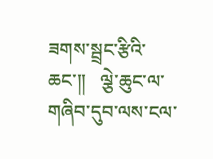ཟགས་སྦྲང་རྩིའི་ཆང་།།   ལྕེ་ཆུང་ལ་གཞིབ་དུབ་ལས་ངལ་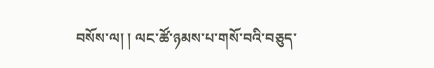བསོས་ལ། ། ལང་ཚོ་ཉམས་པ་གསོ་བའི་བཅུད་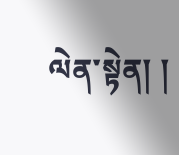ལེན་སྟེན། །